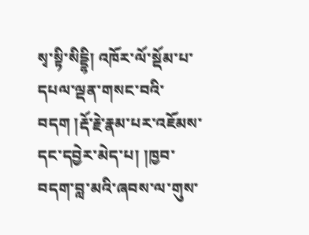སྭ་སྟི་སིདྡྷི། འཁོར་ལོ་སྡོམ་པ་དཔལ་ལྡན་གསང་བའི་བདག །རྡོ་རྗེ་རྣམ་པར་འཇོམས་དང་དབྱེར་མེད་པ། །ཁྱབ་བདག་བླ་མའི་ཞབས་ལ་གུས་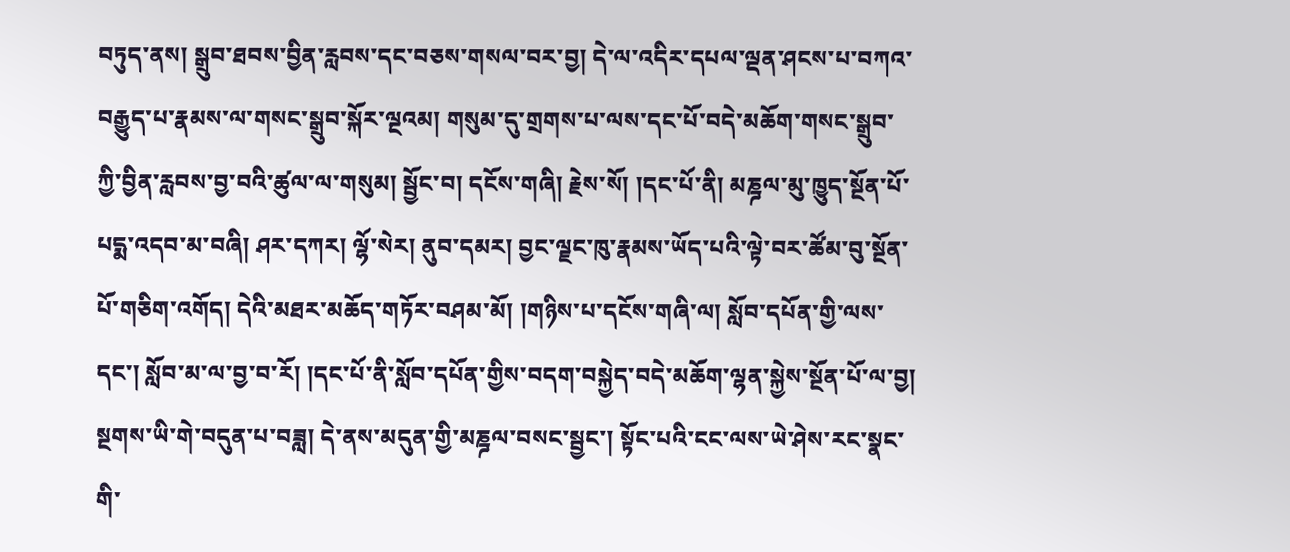བཏུད་ནས། སྒྲུབ་ཐབས་བྱིན་རླབས་དང་བཅས་གསལ་བར་བྱ། དེ་ལ་འདིར་དཔལ་ལྡན་ཤངས་པ་བཀའ་བརྒྱུད་པ་རྣམས་ལ་གསང་སྒྲུབ་སྐོར་ལྔའམ། གསུམ་དུ་གྲགས་པ་ལས་དང་པོ་བདེ་མཆོག་གསང་སྒྲུབ་ཀྱི་བྱིན་རླབས་བྱ་བའི་ཚུལ་ལ་གསུམ། སྦྱོང་བ། དངོས་གཞི། རྗེས་སོ། །དང་པོ་ནི། མཎྜལ་མུ་ཁྱུད་སྔོན་པོ་པདྨ་འདབ་མ་བཞི། ཤར་དཀར། ལྷོ་སེར། ནུབ་དམར། བྱང་ལྗང་ཁུ་རྣམས་ཡོད་པའི་ལྟེ་བར་ཚོམ་བུ་སྔོན་པོ་གཅིག་འགོད། དེའི་མཐར་མཆོད་གཏོར་བཤམ་མོ། །གཉིས་པ་དངོས་གཞི་ལ། སློབ་དཔོན་གྱི་ལས་དང་། སློབ་མ་ལ་བྱ་བ་རོ། །དང་པོ་ནི་སློབ་དཔོན་གྱིས་བདག་བསྐྱེད་བདེ་མཆོག་ལྷན་སྐྱེས་སྔོན་པོ་ལ་བྱ། སྔགས་ཡི་གེ་བདུན་པ་བཟླ། དེ་ནས་མདུན་གྱི་མཎྜལ་བསང་སྦྱང་། སྟོང་པའི་ངང་ལས་ཡེ་ཤེས་རང་སྣང་གི་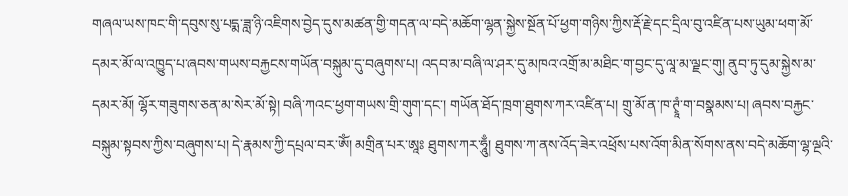གཞལ་ཡས་ཁང་གི་དབུས་སུ་པདྨ་ཟླ་ཉི་འཇིགས་བྱེད་དུས་མཚན་གྱི་གདན་ལ་བདེ་མཆོག་ལྷན་སྐྱེས་སྔོན་པོ་ཕྱག་གཉིས་ཀྱིས་རྡོ་རྗེ་དང་དྲིལ་བུ་འཛིན་པས་ཡུམ་ཕག་མོ་དམར་མོ་ལ་འཁྱུད་པ་ཞབས་གཡས་བརྐྱངས་གཡོན་བསྐུམ་དུ་བཞུགས་པ། འདབ་མ་བཞི་ལ་ཤར་དུ་མཁའ་འགྲོ་མ་མཐིང་ག་བྱང་དུ་ལཱ་མ་ལྗང་གུ། ནུབ་ཏུ་དུམ་སྐྱེས་མ་དམར་མོ། ལྷོར་གཟུགས་ཅན་མ་སེར་མོ་སྟེ། བཞི་ཀའང་ཕྱག་གཡས་གྲི་གུག་དང་། གཡོན་ཐོད་ཁྲག་ཐུགས་ཀར་འཛིན་པ། གྲུ་མོ་ན་ཁ་ཊྭཱཾ་ག་བསྣམས་པ། ཞབས་བརྐྱང་བསྐུམ་སྟབས་ཀྱིས་བཞུགས་པ། དེ་རྣམས་ཀྱི་དཔྲལ་བར་ཨོཾ། མགྲིན་པར་ཨཱཿ ཐུགས་ཀར་ཧཱུྃ། ཐུགས་ཀ་ནས་འོད་ཟེར་འཕྲོས་པས་འོག་མིན་སོགས་ནས་བདེ་མཆོག་ལྷ་ལྔའི་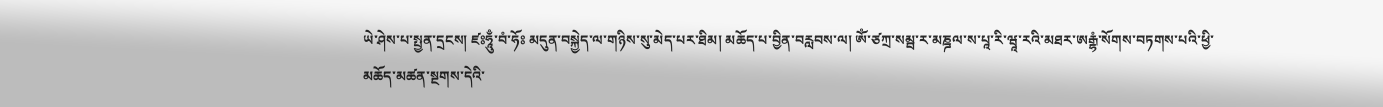ཡེ་ཤེས་པ་སྤྱན་དྲངས། ཛཿཧཱུྃ་བཾ་ཧོཿ མདུན་བསྐྱེད་ལ་གཉིས་སུ་མེད་པར་ཐིམ། མཆོད་པ་བྱིན་བརླབས་ལ། ཨོཾ་ཙཀྲ་སམྦ་ར་མཎྜལ་ས་པཱ་རི་ཝཱ་རའི་མཐར་ཨརྒྷཾ་སོགས་བཏགས་པའི་ཕྱི་མཆོད་མཚན་སྔགས་དེའི་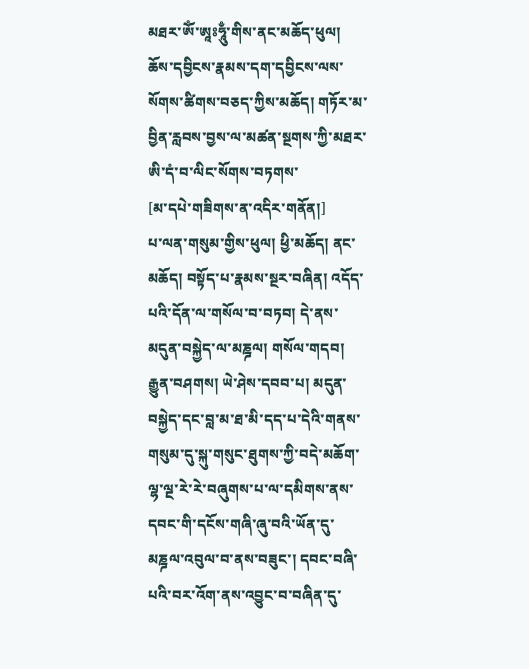མཐར་ཨོཾ་ཨཱཿཧཱུྃ་གིས་ནང་མཆོད་ཕུལ། ཆོས་དབྱིངས་རྣམས་དག་དབྱིངས་ལས་སོགས་ཚིགས་བཅད་ཀྱིས་མཆོད། གཏོར་མ་བྱིན་རླབས་བྱས་ལ་མཚན་སྔགས་ཀྱི་མཐར་ཨི་དཾ་བ་ལིང་སོགས་བཏགས་
[མ་དཔེ་གཟིགས་ན་འདིར་གནོན།]
པ་ལན་གསུམ་གྱིས་ཕུལ། ཕྱི་མཆོད། ནང་མཆོད། བསྟོད་པ་རྣམས་སྔར་བཞིན། འདོད་པའི་དོན་ལ་གསོལ་བ་བཏབ། དེ་ནས་མདུན་བསྐྱེད་ལ་མཎྜལ། གསོལ་གདབ། རྒྱུན་བཤགས། ཡེ་ཤེས་དབབ་པ། མདུན་བསྐྱེད་དང་བླ་མ་ཐ་མི་དད་པ་དེའི་གནས་གསུམ་དུ་སྐུ་གསུང་ཐུགས་ཀྱི་བདེ་མཆོག་ལྷ་ལྔ་རེ་རེ་བཞུགས་པ་ལ་དམིགས་ནས་དབང་གི་དངོས་གཞི་ཞུ་བའི་ཡོན་དུ་མཎྜལ་འབུལ་བ་ནས་བཟུང་། དབང་བཞི་པའི་བར་འོག་ནས་འབྱུང་བ་བཞིན་དུ་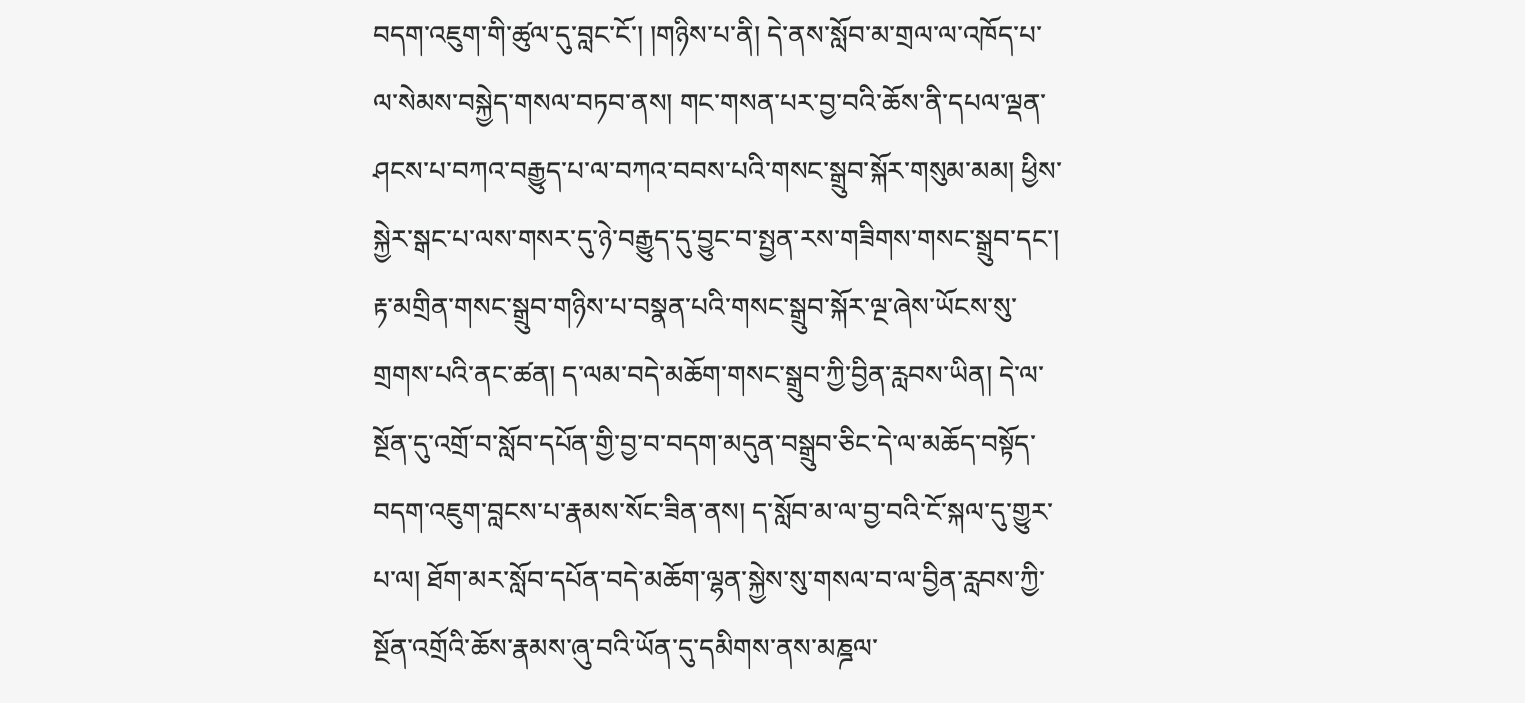བདག་འཇུག་གི་ཚུལ་དུ་བླང་ངོ་། །གཉིས་པ་ནི། དེ་ནས་སློབ་མ་གྲལ་ལ་འཁོད་པ་ལ་སེམས་བསྐྱེད་གསལ་བཏབ་ནས། གང་གསན་པར་བྱ་བའི་ཆོས་ནི་དཔལ་ལྡན་ཤངས་པ་བཀའ་བརྒྱུད་པ་ལ་བཀའ་བབས་པའི་གསང་སྒྲུབ་སྐོར་གསུམ་མམ། ཕྱིས་སྐྱེར་སྒང་པ་ལས་གསར་དུ་ཉེ་བརྒྱུད་དུ་བྱུང་བ་སྤྱན་རས་གཟིགས་གསང་སྒྲུབ་དང་། རྟ་མགྲིན་གསང་སྒྲུབ་གཉིས་པ་བསྣན་པའི་གསང་སྒྲུབ་སྐོར་ལྔ་ཞེས་ཡོངས་སུ་གྲགས་པའི་ནང་ཚན། ད་ལམ་བདེ་མཆོག་གསང་སྒྲུབ་ཀྱི་བྱིན་རླབས་ཡིན། དེ་ལ་སྔོན་དུ་འགྲོ་བ་སློབ་དཔོན་གྱི་བྱ་བ་བདག་མདུན་བསྒྲུབ་ཅིང་དེ་ལ་མཆོད་བསྟོད་བདག་འཇུག་བླངས་པ་རྣམས་སོང་ཟིན་ནས། ད་སློབ་མ་ལ་བྱ་བའི་ངོ་སྐལ་དུ་གྱུར་པ་ལ། ཐོག་མར་སློབ་དཔོན་བདེ་མཆོག་ལྷན་སྐྱེས་སུ་གསལ་བ་ལ་བྱིན་རླབས་ཀྱི་སྔོན་འགྲོའི་ཆོས་རྣམས་ཞུ་བའི་ཡོན་དུ་དམིགས་ནས་མཎྜལ་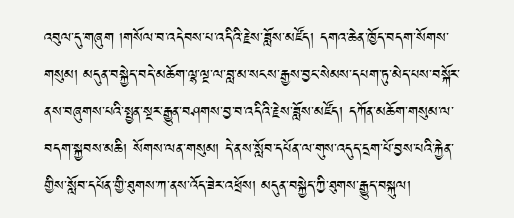འབུལ་དུ་གཞུག །གསོལ་བ་འདེབས་པ་འདིའི་རྗེས་ཟློས་མཛོད། དགའ་ཆེན་ཁྱོད་བདག་སོགས་གསུམ། མདུན་བསྐྱེད་བདེ་མཆོག་ལྷ་ལྔ་ལ་བླ་མ་སངས་རྒྱས་བྱང་སེམས་དཔག་ཏུ་མེད་པས་བསྐོར་ནས་བཞུགས་པའི་སྤྱན་སྔར་རྒྱུན་བཤགས་བྱ་བ་འདིའི་རྗེས་ཟློས་མཛོད། དཀོན་མཆོག་གསུམ་ལ་བདག་སྐྱབས་མཆི། སོགས་ལན་གསུམ། དེ་ནས་སློབ་དཔོན་ལ་གུས་འདུད་དྲག་པོ་བྱས་པའི་རྐྱེན་གྱིས་སློབ་དཔོན་གྱི་ཐུགས་ཀ་ནས་འོད་ཟེར་འཕྲོས། མདུན་བསྐྱེད་ཀྱི་ཐུགས་རྒྱུད་བསྐུལ།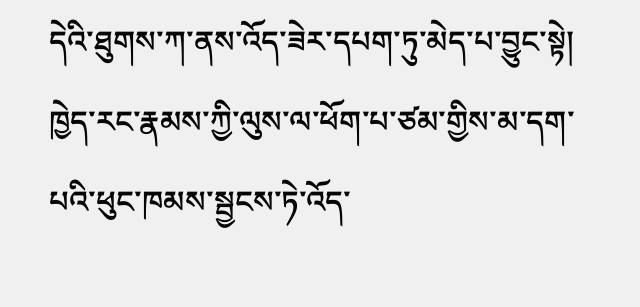དེའི་ཐུགས་ཀ་ནས་འོད་ཟེར་དཔག་ཏུ་མེད་པ་བྱུང་སྟེ། ཁྱེད་རང་རྣམས་ཀྱི་ལུས་ལ་ཕོག་པ་ཙམ་གྱིས་མ་དག་པའི་ཕུང་ཁམས་སྦྱངས་ཏེ་འོད་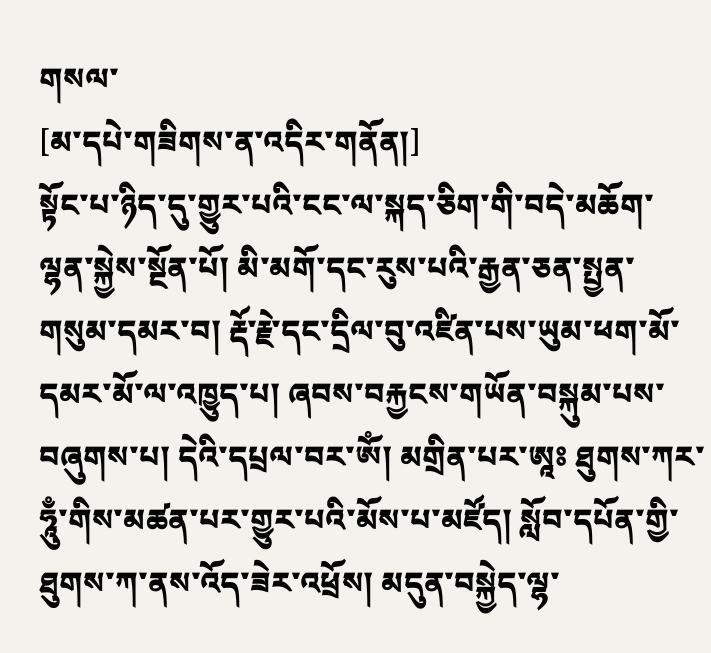གསལ་
[མ་དཔེ་གཟིགས་ན་འདིར་གནོན།]
སྟོང་པ་ཉིད་དུ་གྱུར་པའི་ངང་ལ་སྐད་ཅིག་གི་བདེ་མཆོག་ལྷན་སྐྱེས་སྔོན་པོ། མི་མགོ་དང་རུས་པའི་རྒྱན་ཅན་སྤྱན་གསུམ་དམར་བ། རྡོ་རྗེ་དང་དྲིལ་བུ་འཛིན་པས་ཡུམ་ཕག་མོ་དམར་མོ་ལ་འཁྱུད་པ། ཞབས་བརྐྱངས་གཡོན་བསྐུམ་པས་བཞུགས་པ། དེའི་དཔྲལ་བར་ཨོཾ། མགྲིན་པར་ཨཱཿ ཐུགས་ཀར་ཧཱུྃ་གིས་མཚན་པར་གྱུར་པའི་མོས་པ་མཛོད། སློབ་དཔོན་གྱི་ཐུགས་ཀ་ནས་འོད་ཟེར་འཕྲོས། མདུན་བསྐྱེད་ལྷ་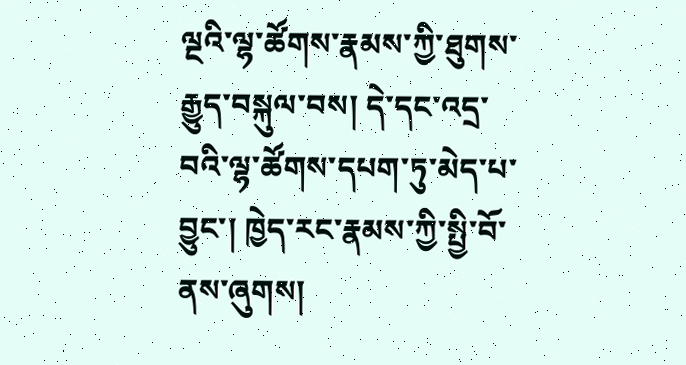ལྔའི་ལྷ་ཚོགས་རྣམས་ཀྱི་ཐུགས་རྒྱུད་བསྐུལ་བས། དེ་དང་འདྲ་བའི་ལྷ་ཚོགས་དཔག་ཏུ་མེད་པ་བྱུང་། ཁྱེད་རང་རྣམས་ཀྱི་སྤྱི་བོ་ནས་ཞུགས།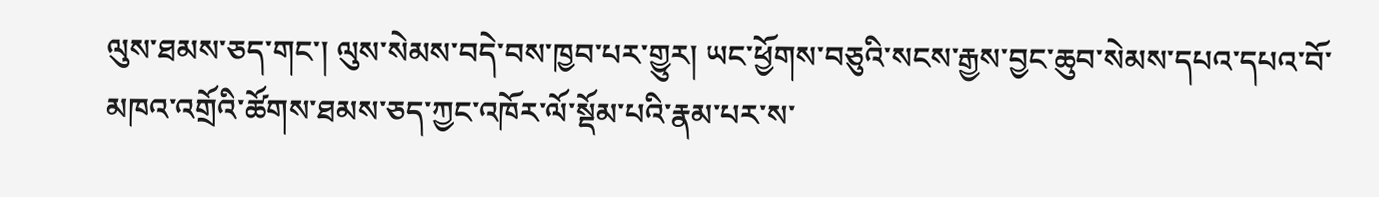ལུས་ཐམས་ཅད་གང་། ལུས་སེམས་བདེ་བས་ཁྱབ་པར་གྱུར། ཡང་ཕྱོགས་བཅུའི་སངས་རྒྱས་བྱང་ཆུབ་སེམས་དཔའ་དཔའ་བོ་མཁའ་འགྲོའི་ཚོགས་ཐམས་ཅད་ཀྱང་འཁོར་ལོ་སྡོམ་པའི་རྣམ་པར་ས་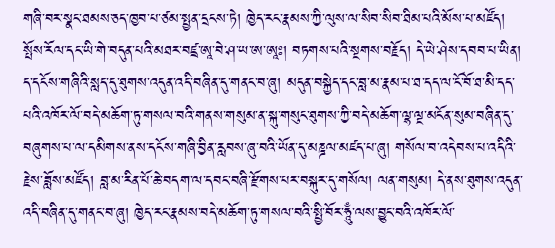གཞི་བར་སྣང་ཐམས་ཅད་ཁྱབ་པ་ཙམ་སྤྱན་དྲངས་ཏེ། ཁྱེད་རང་རྣམས་ཀྱི་ལུས་ལ་སིབ་སིབ་ཐིམ་པའི་མོས་པ་མཛོད། སྤོས་རོལ་དང་ཡི་གེ་བདུན་པའི་མཐར་བཛྲ་ཨཱ་བེ་ཤ་ཡ་ཨ་ཨཱཿ། བཏགས་པའི་སྔགས་བརྗོད། དེ་ཡེ་ཤེས་དབབ་པ་ཡིན། ད་དངོས་གཞིའི་སླད་དུ་ཐུགས་འདུན་འདི་བཞིན་དུ་གནང་བ་ཞུ། མདུན་བསྐྱེད་དང་བླ་མ་རྣམ་པ་ཐ་དད་ལ་ངོ་བོ་ཐ་མི་དད་པའི་འཁོར་ལོ་བདེ་མཆོག་ཏུ་གསལ་བའི་གནས་གསུམ་ན་སྐུ་གསུང་ཐུགས་ཀྱི་བདེ་མཆོག་ལྷ་ལྔ་མངོན་སུམ་བཞིན་དུ་བཞུགས་པ་ལ་དམིགས་ནས་དངོས་གཞི་བྱིན་རླབས་ཞུ་བའི་ཡོན་དུ་མཎྜལ་མཛད་པ་ཞུ། གསོལ་བ་འདེབས་པ་འདིའི་རྗེས་ཟློས་མཛོད། བླ་མ་རིན་པོ་ཆེ་བདག་ལ་དབང་བཞི་རྫོགས་པར་བསྐུར་དུ་གསོལ། ལན་གསུམ། དེ་ནས་ཐུགས་འདུན་འདི་བཞིན་དུ་གནང་བ་ཞུ། ཁྱེད་རང་རྣམས་བདེ་མཆོག་ཏུ་གསལ་བའི་སྤྱི་བོར་ཧཱུྃ་ལས་བྱུང་བའི་འཁོར་ལོ་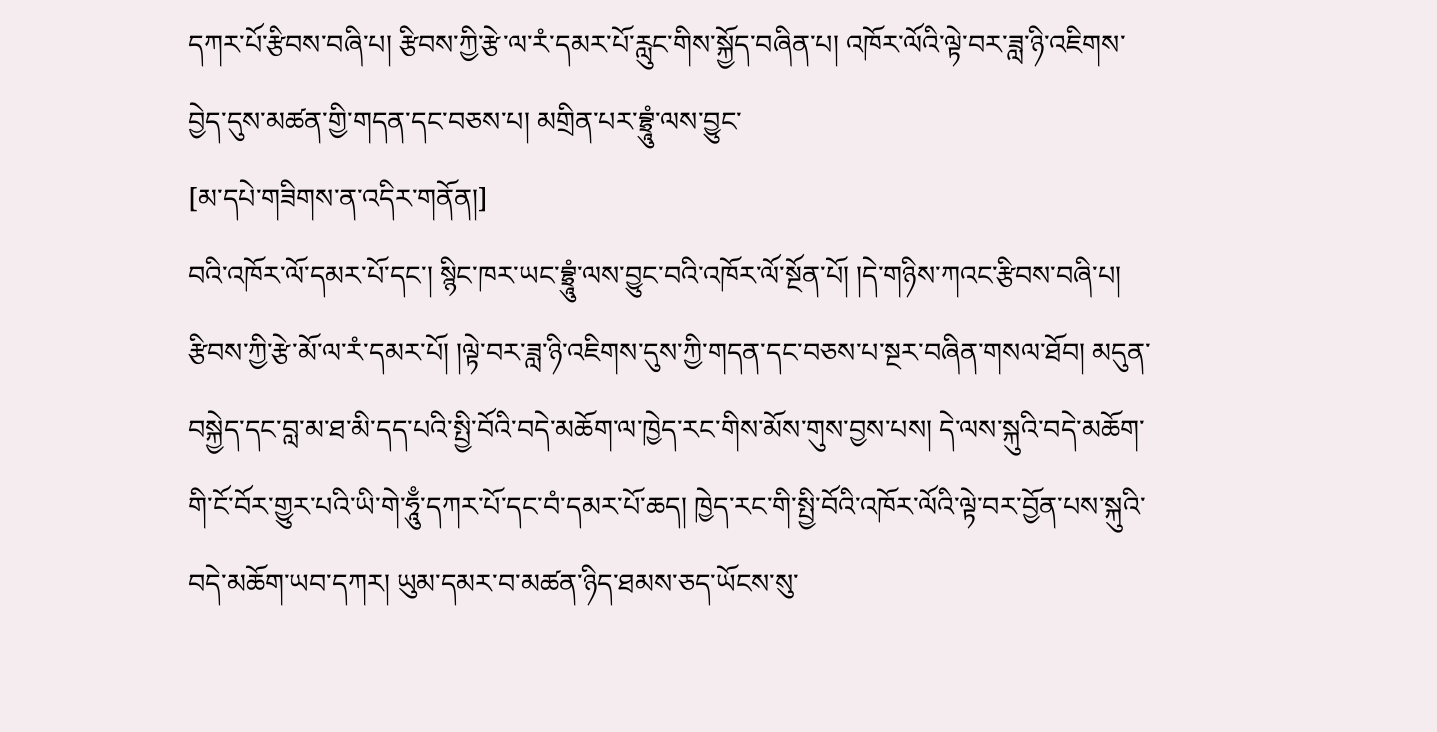དཀར་པོ་རྩིབས་བཞི་པ། རྩིབས་ཀྱི་རྩེ་ལ་རཾ་དམར་པོ་རླུང་གིས་སྐྱོད་བཞིན་པ། འཁོར་ལོའི་ལྟེ་བར་ཟླ་ཉི་འཇིགས་བྱེད་དུས་མཚན་གྱི་གདན་དང་བཅས་པ། མགྲིན་པར་བྷྲཱུཾ་ལས་བྱུང་
[མ་དཔེ་གཟིགས་ན་འདིར་གནོན།]
བའི་འཁོར་ལོ་དམར་པོ་དང་། སྙིང་ཁར་ཡང་བྷྲཱུཾ་ལས་བྱུང་བའི་འཁོར་ལོ་སྔོན་པོ། །དེ་གཉིས་ཀའང་རྩིབས་བཞི་པ། རྩིབས་ཀྱི་རྩེ་མོ་ལ་རཾ་དམར་པོ། །ལྟེ་བར་ཟླ་ཉི་འཇིགས་དུས་ཀྱི་གདན་དང་བཅས་པ་སྔར་བཞིན་གསལ་ཐོབ། མདུན་བསྐྱེད་དང་བླ་མ་ཐ་མི་དད་པའི་སྤྱི་བོའི་བདེ་མཆོག་ལ་ཁྱེད་རང་གིས་མོས་གུས་བྱས་པས། དེ་ལས་སྐུའི་བདེ་མཆོག་གི་ངོ་བོར་གྱུར་པའི་ཡི་གེ་ཧཱུྃ་དཀར་པོ་དང་བཾ་དམར་པོ་ཆད། ཁྱེད་རང་གི་སྤྱི་བོའི་འཁོར་ལོའི་ལྟེ་བར་བྱོན་པས་སྐུའི་བདེ་མཆོག་ཡབ་དཀར། ཡུམ་དམར་བ་མཚན་ཉིད་ཐམས་ཅད་ཡོངས་སུ་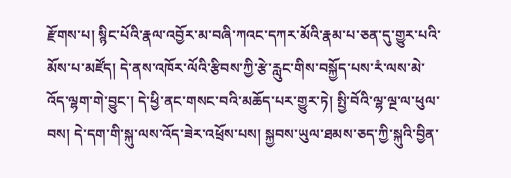རྫོགས་པ། སྙིང་པོའི་རྣལ་འབྱོར་མ་བཞི་ཀའང་དཀར་མོའི་རྣམ་པ་ཅན་དུ་གྱུར་པའི་མོས་པ་མཛོད། དེ་ནས་འཁོར་ལོའི་རྩིབས་ཀྱི་རྩེ་རླུང་གིས་བསྐྱོད་པས་རཾ་ལས་མེ་འོད་ལྷག་གེ་བྱུང་། དེ་ཕྱི་ནང་གསང་བའི་མཆོད་པར་གྱུར་ཏེ། སྤྱི་བོའི་ལྷ་ལྔ་ལ་ཕུལ་བས། དེ་དག་གི་སྐུ་ལས་འོད་ཟེར་འཕྲོས་པས། སྐྱབས་ཡུལ་ཐམས་ཅད་ཀྱི་སྐུའི་བྱིན་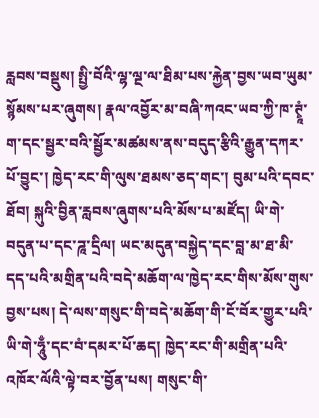རླབས་བསྡུས། སྤྱི་བོའི་ལྷ་ལྔ་ལ་ཐིམ་པས་རྐྱེན་བྱས་ཡབ་ཡུམ་སྙོམས་པར་ཞུགས། རྣལ་འབྱོར་མ་བཞི་ཀའང་ཡབ་ཀྱི་ཁ་ཊྭཱཾ་ག་དང་སྦྱར་བའི་སྦྱོར་མཚམས་ནས་བདུད་རྩིའི་རྒྱུན་དཀར་པོ་བྱུང་། ཁྱེད་རང་གི་ལུས་ཐམས་ཅད་གང་། བུམ་པའི་དབང་ཐོབ། སྐུའི་བྱིན་རླབས་ཞུགས་པའི་མོས་པ་མཛོད། ཡི་གེ་བདུན་པ་དང་ཌཱ་དྲིལ། ཡང་མདུན་བསྐྱེད་དང་བླ་མ་ཐ་མི་དད་པའི་མགྲིན་པའི་བདེ་མཆོག་ལ་ཁྱེད་རང་གིས་མོས་གུས་བྱས་པས། དེ་ལས་གསུང་གི་བདེ་མཆོག་གི་ངོ་བོར་གྱུར་པའི་ཡི་གེ་ཧཱུྃ་དང་བཾ་དམར་པོ་ཆད། ཁྱེད་རང་གི་མགྲིན་པའི་འཁོར་ལོའི་ལྟེ་བར་བྱོན་པས། གསུང་གི་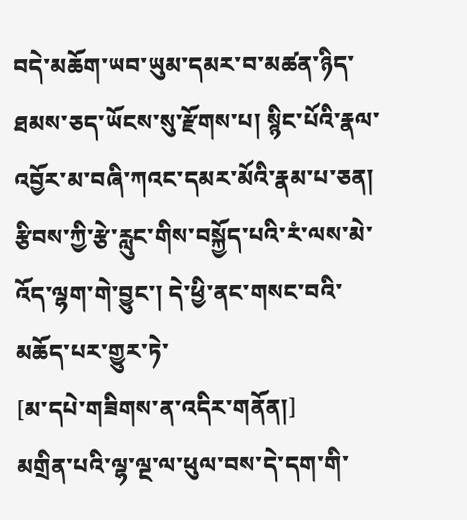བདེ་མཆོག་ཡབ་ཡུམ་དམར་བ་མཚན་ཉིད་ཐམས་ཅད་ཡོངས་སུ་རྫོགས་པ། སྙིང་པོའི་རྣལ་འབྱོར་མ་བཞི་ཀའང་དམར་མོའི་རྣམ་པ་ཅན། རྩིབས་ཀྱི་རྩེ་རླུང་གིས་བསྐྱོད་པའི་རཾ་ལས་མེ་འོད་ལྷག་གེ་བྱུང་། དེ་ཕྱི་ནང་གསང་བའི་མཆོད་པར་གྱུར་ཏེ་
[མ་དཔེ་གཟིགས་ན་འདིར་གནོན།]
མགྲིན་པའི་ལྷ་ལྔ་ལ་ཕུལ་བས་དེ་དག་གི་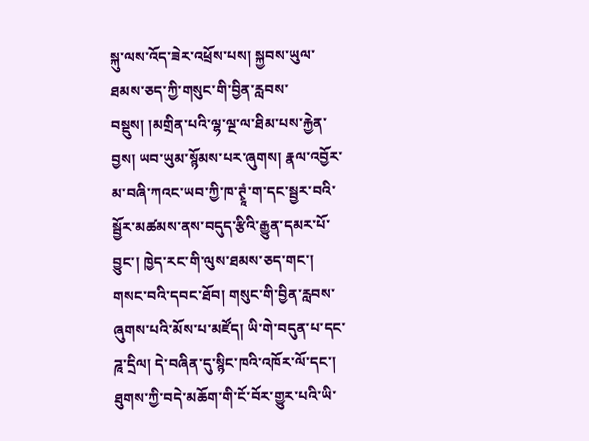སྐུ་ལས་འོད་ཟེར་འཕྲོས་པས། སྐྱབས་ཡུལ་ཐམས་ཅད་ཀྱི་གསུང་གི་བྱིན་རླབས་བསྡུས། །མགྲིན་པའི་ལྷ་ལྔ་ལ་ཐིམ་པས་རྐྱེན་བྱས། ཡབ་ཡུམ་སྙོམས་པར་ཞུགས། རྣལ་འབྱོར་མ་བཞི་ཀའང་ཡབ་ཀྱི་ཁ་ཊྭཱཾ་ག་དང་སྦྱར་བའི་སྦྱོར་མཚམས་ནས་བདུད་རྩིའི་རྒྱུན་དམར་པོ་བྱུང་། ཁྱེད་རང་གི་ལུས་ཐམས་ཅད་གང་། གསང་བའི་དབང་ཐོབ། གསུང་གི་བྱིན་རླབས་ཞུགས་པའི་མོས་པ་མཛོད། ཡི་གེ་བདུན་པ་དང་ཌཱ་དྲིལ། དེ་བཞིན་དུ་སྙིང་ཁའི་འཁོར་ལོ་དང་། ཐུགས་ཀྱི་བདེ་མཆོག་གི་ངོ་བོར་གྱུར་པའི་ཡི་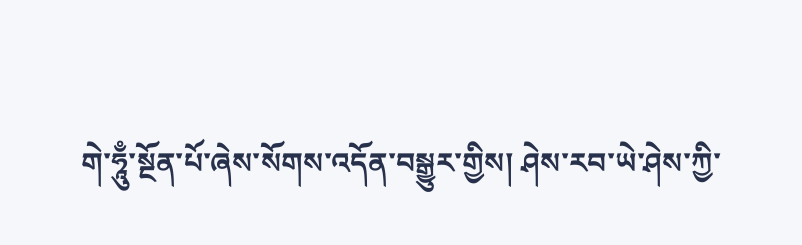གེ་ཧཱུྃ་སྔོན་པོ་ཞེས་སོགས་འདོན་བསྒྱུར་གྱིས། ཤེས་རབ་ཡེ་ཤེས་ཀྱི་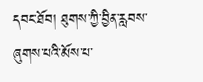དབང་ཐོབ། ཐུགས་ཀྱི་བྱིན་རླབས་ཞུགས་པའི་མོས་པ་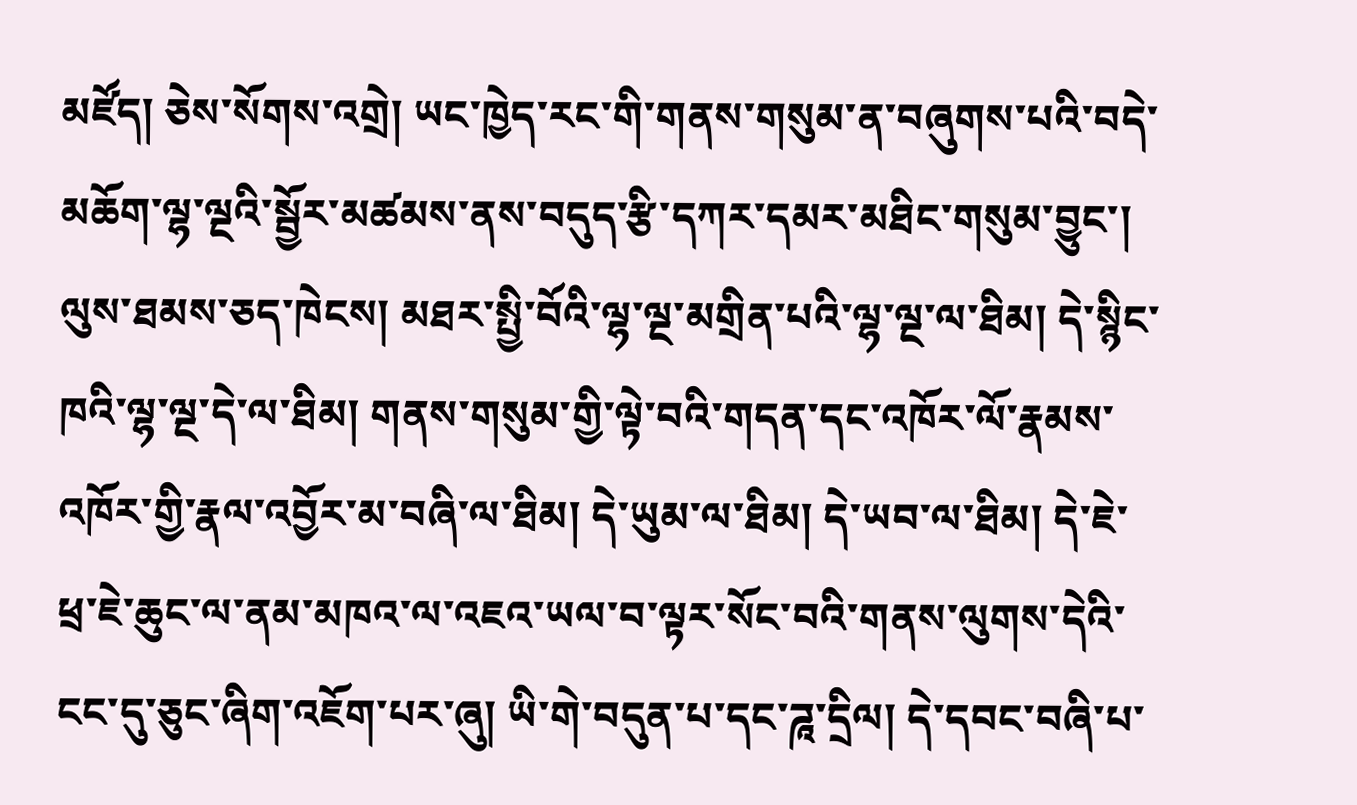མཛོད། ཅེས་སོགས་འགྲེ། ཡང་ཁྱེད་རང་གི་གནས་གསུམ་ན་བཞུགས་པའི་བདེ་མཆོག་ལྷ་ལྔའི་སྦྱོར་མཚམས་ནས་བདུད་རྩི་དཀར་དམར་མཐིང་གསུམ་བྱུང་། ལུས་ཐམས་ཅད་ཁེངས། མཐར་སྤྱི་བོའི་ལྷ་ལྔ་མགྲིན་པའི་ལྷ་ལྔ་ལ་ཐིམ། དེ་སྙིང་ཁའི་ལྷ་ལྔ་དེ་ལ་ཐིམ། གནས་གསུམ་གྱི་ལྟེ་བའི་གདན་དང་འཁོར་ལོ་རྣམས་འཁོར་གྱི་རྣལ་འབྱོར་མ་བཞི་ལ་ཐིམ། དེ་ཡུམ་ལ་ཐིམ། དེ་ཡབ་ལ་ཐིམ། དེ་ཇེ་ཕྲ་ཇེ་ཆུང་ལ་ནམ་མཁའ་ལ་འཇའ་ཡལ་བ་ལྟར་སོང་བའི་གནས་ལུགས་དེའི་ངང་དུ་ཅུང་ཞིག་འཇོག་པར་ཞུ། ཡི་གེ་བདུན་པ་དང་ཌཱ་དྲིལ། དེ་དབང་བཞི་པ་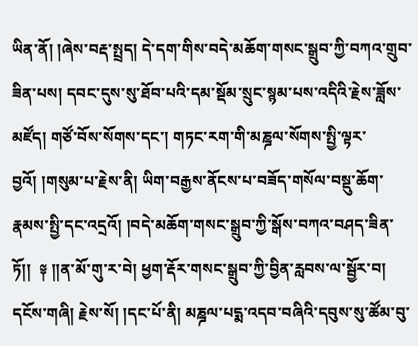ཡིན་ནོ། །ཞེས་བརྡ་སྤྲད། དེ་དག་གིས་བདེ་མཆོག་གསང་སྒྲུབ་ཀྱི་བཀའ་གྲུབ་ཟིན་པས། དབང་དུས་སུ་ཐོབ་པའི་དམ་སྡོམ་སྲུང་སྙམ་པས་འདིའི་རྗེས་ཟློས་མཛོད། གཙོ་བོས་སོགས་དང་། གཏང་རག་གི་མཎྜལ་སོགས་སྤྱི་ལྟར་བྱའོ། །གསུམ་པ་རྗེས་ནི། ཡིག་བརྒྱས་ནོངས་པ་བཟོད་གསོལ་བསྡུ་ཆོག་རྣམས་སྤྱི་དང་འདྲའོ། །བདེ་མཆོག་གསང་སྒྲུབ་ཀྱི་སྒོས་བཀའ་བཤད་ཟིན་ཏོ།།  ༈ །།ན་མོ་གུ་ར་བེ། ཕྱག་རྡོར་གསང་སྒྲུབ་ཀྱི་བྱིན་རླབས་ལ་སྦྱོར་བ། དངོས་གཞི། རྗེས་སོ། །དང་པོ་ནི། མཎྜལ་པདྨ་འདབ་བཞིའི་དབུས་སུ་ཚོམ་བུ་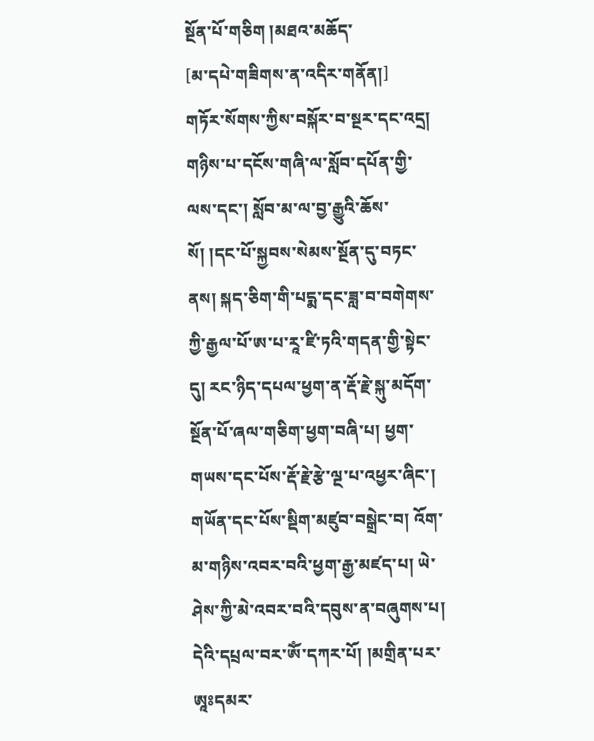སྔོན་པོ་གཅིག །མཐའ་མཆོད་
[མ་དཔེ་གཟིགས་ན་འདིར་གནོན།]
གཏོར་སོགས་ཀྱིས་བསྐོར་བ་སྔར་དང་འདྲ། གཉིས་པ་དངོས་གཞི་ལ་སློབ་དཔོན་གྱི་ལས་དང་། སློབ་མ་ལ་བྱ་རྒྱུའི་ཆོས་སོ། །དང་པོ་སྐྱབས་སེམས་སྔོན་དུ་བཏང་ནས། སྐད་ཅིག་གི་པདྨ་དང་ཟླ་བ་བགེགས་ཀྱི་རྒྱལ་པོ་ཨ་པ་རཱ་ཛི་ཏའི་གདན་གྱི་སྟེང་དུ། རང་ཉིད་དཔལ་ཕྱག་ན་རྡོ་རྗེ་སྐུ་མདོག་སྔོན་པོ་ཞལ་གཅིག་ཕྱག་བཞི་པ། ཕྱག་གཡས་དང་པོས་རྡོ་རྗེ་རྩེ་ལྔ་པ་འཕྱར་ཞིང་། གཡོན་དང་པོས་སྡིག་མཛུབ་བསྒྲེང་བ། འོག་མ་གཉིས་འབར་བའི་ཕྱག་རྒྱ་མཛད་པ། ཡེ་ཤེས་ཀྱི་མེ་འབར་བའི་དབུས་ན་བཞུགས་པ། དེའི་དཔྲལ་བར་ཨོཾ་དཀར་པོ། །མགྲིན་པར་ཨཱཿདམར་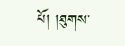པོ། །ཐུགས་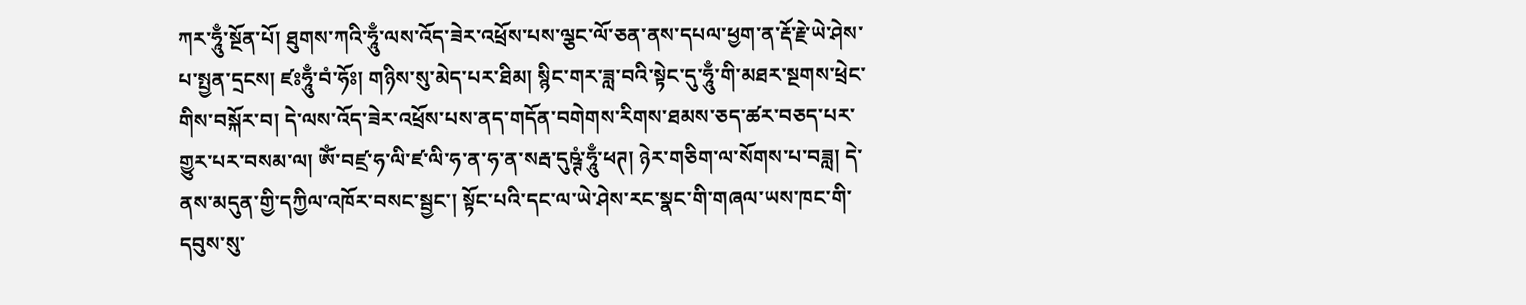ཀར་ཧཱུྃ་སྔོན་པོ། ཐུགས་ཀའི་ཧཱུྃ་ལས་འོད་ཟེར་འཕྲོས་པས་ལྕང་ལོ་ཅན་ནས་དཔལ་ཕྱག་ན་རྡོ་རྗེ་ཡེ་ཤེས་པ་སྤྱན་དྲངས། ཛཿཧཱུྃ་བཾ་ཧོཿ། གཉིས་སུ་མེད་པར་ཐིམ། སྙིང་གར་ཟླ་བའི་སྟེང་དུ་ཧཱུྃ་གི་མཐར་སྔགས་ཕྲེང་གིས་བསྐོར་བ། དེ་ལས་འོད་ཟེར་འཕྲོས་པས་ནད་གདོན་བགེགས་རིགས་ཐམས་ཅད་ཚར་བཅད་པར་གྱུར་པར་བསམ་ལ། ཨོཾ་བཛྲ་ཧ་ལི་ཛ་ལི་ཧ་ན་ཧ་ན་སརྦ་དུཥྚཾ་ཧཱུྃ་ཕཊ། ཉེར་གཅིག་ལ་སོགས་པ་བཟླ། དེ་ནས་མདུན་གྱི་དཀྱིལ་འཁོར་བསང་སྦྱང་། སྟོང་པའི་དང་ལ་ཡེ་ཤེས་རང་སྣང་གི་གཞལ་ཡས་ཁང་གི་དབུས་སུ་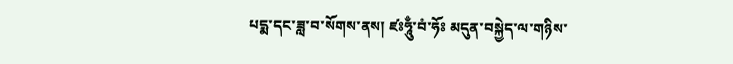པདྨ་དང་ཟླ་བ་སོགས་ནས། ཛཿཧཱུྃ་བཾ་ཧོཿ མདུན་བསྐྱེད་ལ་གཉིས་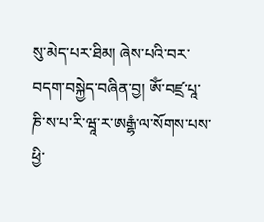སུ་མེད་པར་ཐིམ། ཞེས་པའི་བར་བདག་བསྐྱེད་བཞིན་བྱ། ཨོཾ་བཛྲ་པཱ་ཎི་ས་པ་རི་ཝཱ་ར་ཨརྒྷཾ་ལ་སོགས་པས་ཕྱི་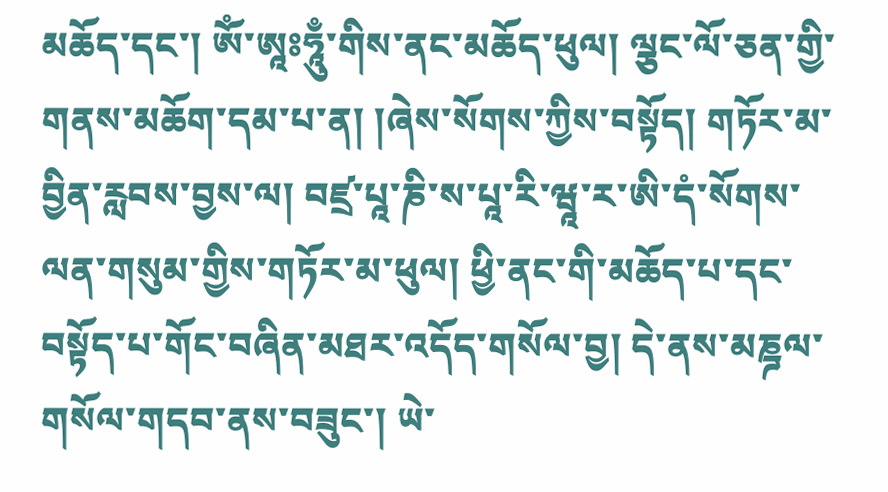མཆོད་དང་། ཨོཾ་ཨཱཿཧཱུྃ་གིས་ནང་མཆོད་ཕུལ། ལྕང་ལོ་ཅན་གྱི་གནས་མཆོག་དམ་པ་ན། །ཞེས་སོགས་ཀྱིས་བསྟོད། གཏོར་མ་བྱིན་རླབས་བྱས་ལ། བཛྲ་པཱ་ཎི་ས་པཱ་རི་ཝཱ་ར་ཨི་དཾ་སོགས་ལན་གསུམ་གྱིས་གཏོར་མ་ཕུལ། ཕྱི་ནང་གི་མཆོད་པ་དང་བསྟོད་པ་གོང་བཞིན་མཐར་འདོད་གསོལ་བྱ། དེ་ནས་མཎྜལ་གསོལ་གདབ་ནས་བཟུང་། ཡེ་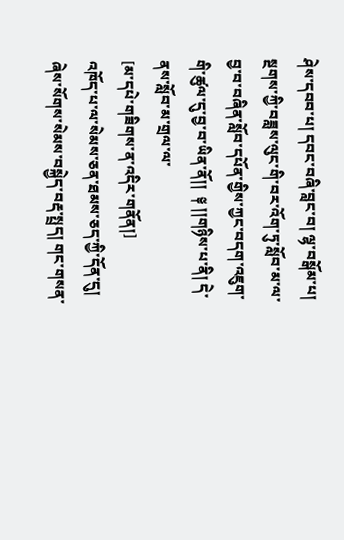ཤེས་དབབ་པ། དབང་བཞི་བླང་བ། ལྷ་བསྒོམ་པ། སྔགས་ཀྱི་བཟླས་ལུང་གི་བར་འོག་ཏུ་སློབ་མ་ལ་བྱ་བ་བཞིན་སློབ་དཔོན་གྱིས་ཀྱང་བདག་འཇུག་གི་ཚུལ་དུ་བྱ་བ་ཡིན་ནོ།།  ༈ །།གཉིས་པ་ནི། དེ་ནས་སློབ་མ་གྲལ་ལ་
[མ་དཔེ་གཟིགས་ན་འདིར་གནོན།]
འཁོད་པ་ལ་སེམས་ཅན་ཐམས་ཅད་ཀྱི་དོན་དུ། ཞེས་སོགས་སེམས་བསྐྱེད་བརྡ་སྤྲད། གང་གསན་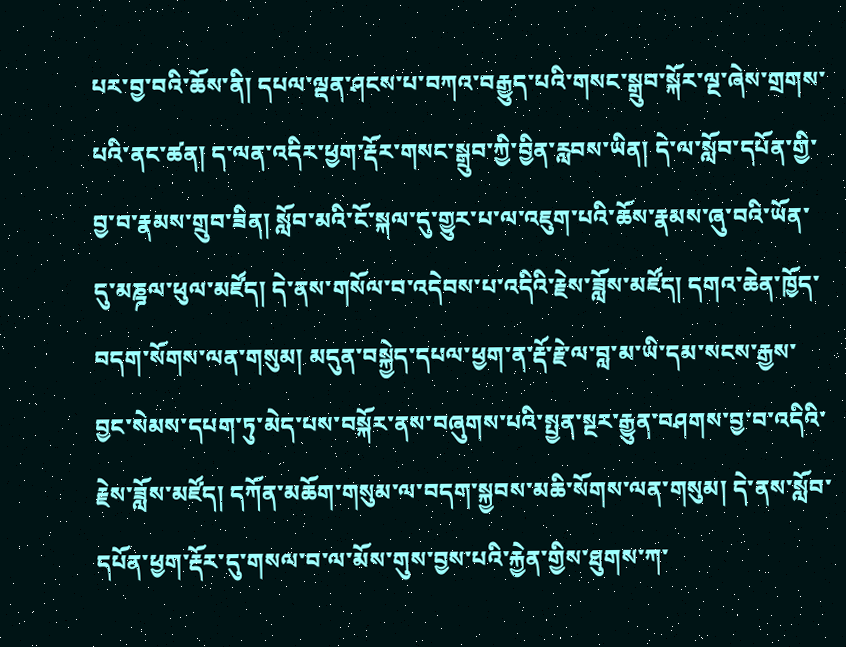པར་བྱ་བའི་ཆོས་ནི། དཔལ་ལྡན་ཤངས་པ་བཀའ་བརྒྱུད་པའི་གསང་སྒྲུབ་སྐོར་ལྔ་ཞེས་གྲགས་པའི་ནང་ཚན། ད་ལན་འདིར་ཕྱག་རྡོར་གསང་སྒྲུབ་ཀྱི་བྱིན་རླབས་ཡིན། དེ་ལ་སློབ་དཔོན་གྱི་བྱ་བ་རྣམས་གྲུབ་ཟིན། སློབ་མའི་ངོ་སྐལ་དུ་གྱུར་པ་ལ་འཇུག་པའི་ཆོས་རྣམས་ཞུ་བའི་ཡོན་དུ་མཎྜལ་ཕུལ་མཛོད། དེ་ནས་གསོལ་བ་འདེབས་པ་འདིའི་རྗེས་ཟློས་མཛོད། དགའ་ཆེན་ཁྱོད་བདག་སོགས་ལན་གསུམ། མདུན་བསྐྱེད་དཔལ་ཕྱག་ན་རྡོ་རྗེ་ལ་བླ་མ་ཡི་དམ་སངས་རྒྱས་བྱང་སེམས་དཔག་ཏུ་མེད་པས་བསྐོར་ནས་བཞུགས་པའི་སྤྱན་སྔར་རྒྱུན་བཤགས་བྱ་བ་འདིའི་རྗེས་ཟློས་མཛོད། དཀོན་མཆོག་གསུམ་ལ་བདག་སྐྱབས་མཆི་སོགས་ལན་གསུམ། དེ་ནས་སློབ་དཔོན་ཕྱག་རྡོར་དུ་གསལ་བ་ལ་མོས་གུས་བྱས་པའི་རྐྱེན་གྱིས་ཐུགས་ཀ་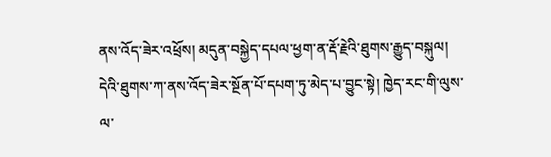ནས་འོད་ཟེར་འཕྲོས། མདུན་བསྐྱེད་དཔལ་ཕྱག་ན་རྡོ་རྗེའི་ཐུགས་རྒྱུད་བསྐུལ། དེའི་ཐུགས་ཀ་ནས་འོད་ཟེར་སྔོན་པོ་དཔག་ཏུ་མེད་པ་བྱུང་སྟེ། ཁྱེད་རང་གི་ལུས་ལ་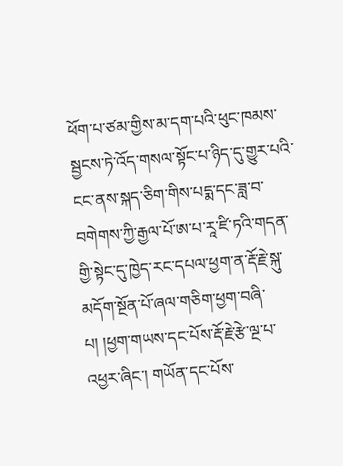ཕོག་པ་ཙམ་གྱིས་མ་དག་པའི་ཕུང་ཁམས་སྦྱངས་ཏེ་འོད་གསལ་སྟོང་པ་ཉིད་དུ་གྱུར་པའི་ངང་ནས་སྐད་ཅིག་གིས་པདྨ་དང་ཟླ་བ་བགེགས་ཀྱི་རྒྱལ་པོ་ཨ་པ་རཱ་ཛི་ཏའི་གདན་གྱི་སྟེང་དུ་ཁྱེད་རང་དཔལ་ཕྱག་ན་རྡོ་རྗེ་སྐུ་མདོག་སྔོན་པོ་ཞལ་གཅིག་ཕྱག་བཞི་པ། །ཕྱག་གཡས་དང་པོས་རྡོ་རྗེ་རྩེ་ལྔ་པ་འཕྱར་ཞིང་། གཡོན་དང་པོས་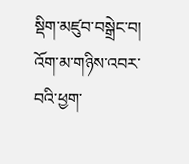སྡིག་མཛུབ་བསྒྲེང་བ། འོག་མ་གཉིས་འབར་བའི་ཕྱག་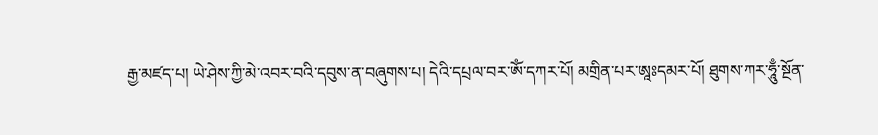རྒྱ་མཛད་པ། ཡེ་ཤེས་ཀྱི་མེ་འབར་བའི་དབུས་ན་བཞུགས་པ། དེའི་དཔྲལ་བར་ཨོཾ་དཀར་པོ། མགྲིན་པར་ཨཱཿདམར་པོ། ཐུགས་ཀར་ཧཱུྃ་སྔོན་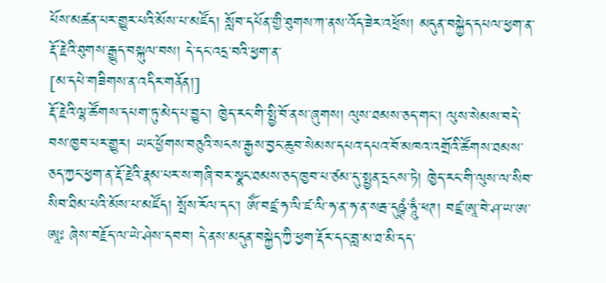པོས་མཚན་པར་གྱུར་པའི་མོས་པ་མཛོད། སློབ་དཔོན་གྱི་ཐུགས་ཀ་ནས་འོད་ཟེར་འཕྲོས། མདུན་བསྐྱེད་དཔལ་ཕྱག་ན་རྡོ་རྗེའི་ཐུགས་རྒྱུད་བསྐུལ་བས། དེ་དང་འདྲ་བའི་ཕྱག་ན་
[མ་དཔེ་གཟིགས་ན་འདིར་གནོན།]
རྡོ་རྗེའི་ལྷ་ཚོགས་དཔག་ཏུ་མེད་པ་བྱུང་། ཁྱེད་རང་གི་སྤྱི་བོ་ནས་ཞུགས། ལུས་ཐམས་ཅད་གང་། ལུས་སེམས་བདེ་བས་ཁྱབ་པར་གྱུར། ཡང་ཕྱོགས་བཅུའི་སངས་རྒྱས་བྱང་ཆུབ་སེམས་དཔའ་དཔའ་བོ་མཁའ་འགྲོའི་ཚོགས་ཐམས་ཅད་ཀྱང་ཕྱག་ན་རྡོ་རྗེའི་རྣམ་པར་ས་གཞི་བར་སྣང་ཐམས་ཅད་ཁྱབ་པ་ཙམ་དུ་སྤྱན་དྲངས་ཏེ། ཁྱེད་རང་གི་ལུས་ལ་སིབ་སིབ་ཐིམ་པའི་མོས་པ་མཛོད། སྤོས་རོལ་དང་། ཨོཾ་བཛྲ་ཧ་ལི་ཛ་ལི་ཧ་ན་ཧ་ན་སརྦ་དུཥྚཾ་ཧཱུྃ་ཕཊ། བཛྲ་ཨཱ་བེ་ཤ་ཡ་ཨ་ཨཱཿ ཞེས་བརྗོད་ལ་ཡེ་ཤེས་དབབ། དེ་ནས་མདུན་བསྐྱེད་ཀྱི་ཕྱག་རྡོར་དང་བླ་མ་ཐ་མི་དད་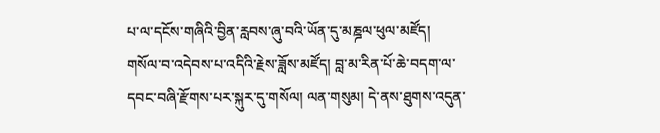པ་ལ་དངོས་གཞིའི་བྱིན་རླབས་ཞུ་བའི་ཡོན་དུ་མཎྜལ་ཕུལ་མཛོད། གསོལ་བ་འདེབས་པ་འདིའི་རྗེས་ཟློས་མཛོད། བླ་མ་རིན་པོ་ཆེ་བདག་ལ་དབང་བཞི་རྫོགས་པར་སྐུར་དུ་གསོལ། ལན་གསུམ། དེ་ནས་ཐུགས་འདུན་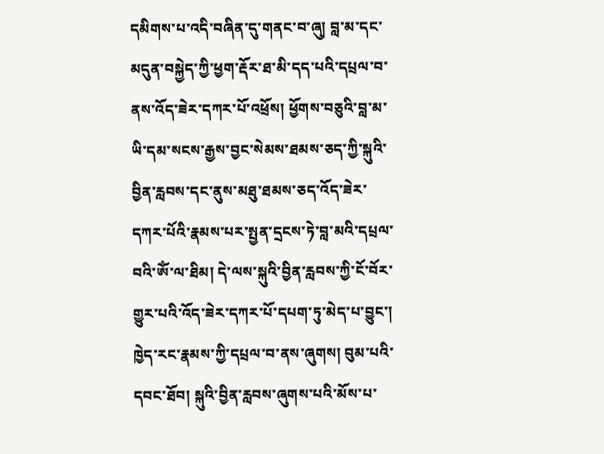དམིགས་པ་འདི་བཞིན་དུ་གནང་བ་ཞུ། བླ་མ་དང་མདུན་བསྐྱེད་ཀྱི་ཕྱག་རྡོར་ཐ་མི་དད་པའི་དཔྲལ་བ་ནས་འོད་ཟེར་དཀར་པོ་འཕྲོས། ཕྱོགས་བཅུའི་བླ་མ་ཡི་དམ་སངས་རྒྱས་བྱང་སེམས་ཐམས་ཅད་ཀྱི་སྐུའི་བྱིན་རླབས་དང་ནུས་མཐུ་ཐམས་ཅད་འོད་ཟེར་དཀར་པོའི་རྣམས་པར་སྤྱན་དྲངས་ཏེ་བླ་མའི་དཔྲལ་བའི་ཨོཾ་ལ་ཐིམ། དེ་ལས་སྐུའི་བྱིན་རླབས་ཀྱི་ངོ་བོར་གྱུར་པའི་འོད་ཟེར་དཀར་པོ་དཔག་ཏུ་མེད་པ་བྱུང་། ཁྱེད་རང་རྣམས་ཀྱི་དཔྲལ་བ་ནས་ཞུགས། བུམ་པའི་དབང་ཐོབ། སྐུའི་བྱིན་རླབས་ཞུགས་པའི་མོས་པ་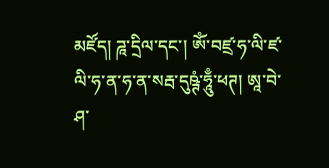མཛོད། ཌཱ་དྲིལ་དང་། ཨོཾ་བཛྲ་ཧ་ལི་ཛ་ལི་ཧ་ན་ཧ་ན་སརྦ་དུཥྚཾ་ཧཱུྃ་ཕཊ། ཨཱ་བེ་ཤ་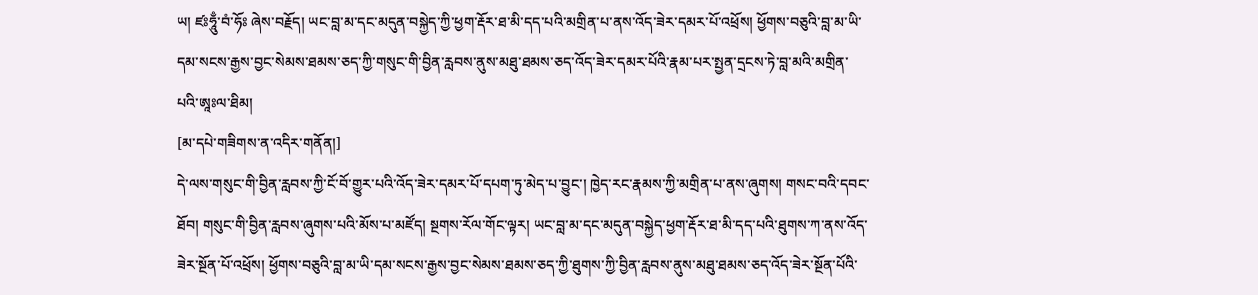ཡ། ཛཿཧཱུྃ་བཾ་ཧོཿ ཞེས་བརྗོད། ཡང་བླ་མ་དང་མདུན་བསྐྱེད་ཀྱི་ཕྱག་རྡོར་ཐ་མི་དད་པའི་མགྲིན་པ་ནས་འོད་ཟེར་དམར་པོ་འཕྲོས། ཕྱོགས་བཅུའི་བླ་མ་ཡི་དམ་སངས་རྒྱས་བྱང་སེམས་ཐམས་ཅད་ཀྱི་གསུང་གི་བྱིན་རླབས་ནུས་མཐུ་ཐམས་ཅད་འོད་ཟེར་དམར་པོའི་རྣམ་པར་སྤྱན་དྲངས་ཏེ་བླ་མའི་མགྲིན་པའི་ཨཱཿལ་ཐིམ།
[མ་དཔེ་གཟིགས་ན་འདིར་གནོན།]
དེ་ལས་གསུང་གི་བྱིན་རླབས་ཀྱི་ངོ་བོ་གྱུར་པའི་འོད་ཟེར་དམར་པོ་དཔག་ཏུ་མེད་པ་བྱུང་། ཁྱེད་རང་རྣམས་ཀྱི་མགྲིན་པ་ནས་ཞུགས། གསང་བའི་དབང་ཐོབ། གསུང་གི་བྱིན་རླབས་ཞུགས་པའི་མོས་པ་མཛོད། སྔགས་རོལ་གོང་ལྟར། ཡང་བླ་མ་དང་མདུན་བསྐྱེད་ཕྱག་རྡོར་ཐ་མི་དད་པའི་ཐུགས་ཀ་ནས་འོད་ཟེར་སྔོན་པོ་འཕྲོས། ཕྱོགས་བཅུའི་བླ་མ་ཡི་དམ་སངས་རྒྱས་བྱང་སེམས་ཐམས་ཅད་ཀྱི་ཐུགས་ཀྱི་བྱིན་རླབས་ནུས་མཐུ་ཐམས་ཅད་འོད་ཟེར་སྔོན་པོའི་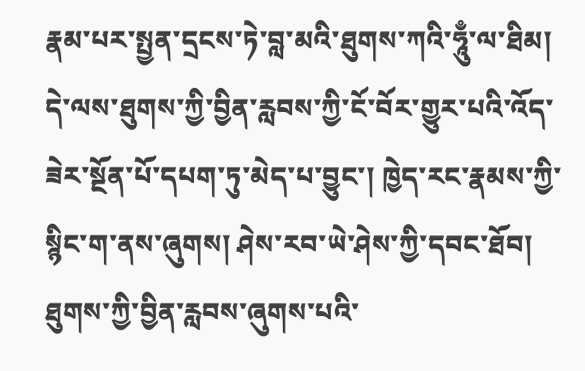རྣམ་པར་སྤྱན་དྲངས་ཏེ་བླ་མའི་ཐུགས་ཀའི་ཧཱུྃ་ལ་ཐིམ། དེ་ལས་ཐུགས་ཀྱི་བྱིན་རླབས་ཀྱི་ངོ་བོར་གྱུར་པའི་འོད་ཟེར་སྔོན་པོ་དཔག་ཏུ་མེད་པ་བྱུང་། ཁྱེད་རང་རྣམས་ཀྱི་སྙིང་ག་ནས་ཞུགས། ཤེས་རབ་ཡེ་ཤེས་ཀྱི་དབང་ཐོབ། ཐུགས་ཀྱི་བྱིན་རླབས་ཞུགས་པའི་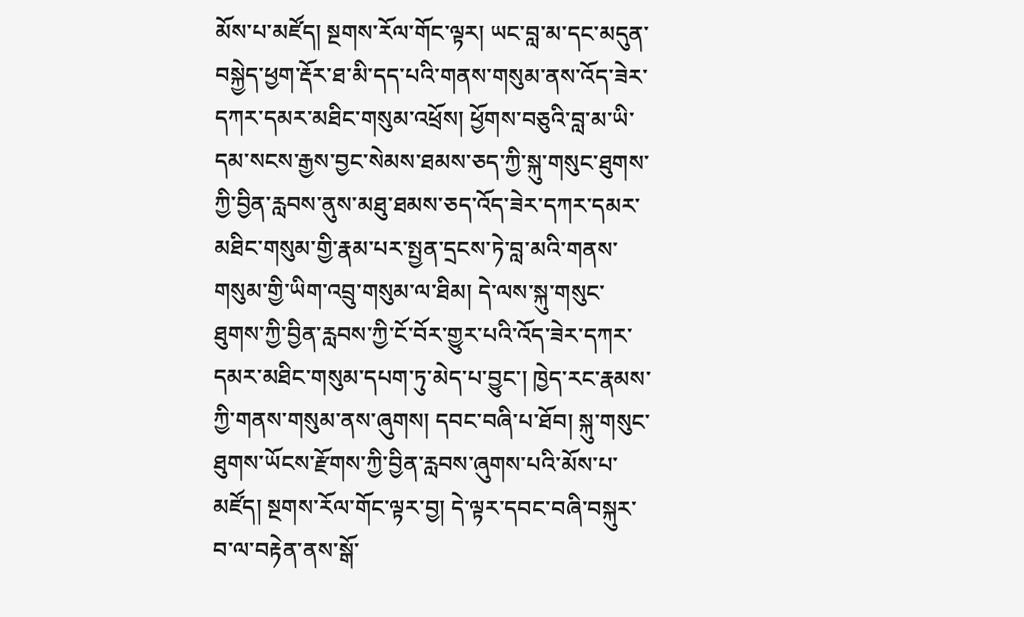མོས་པ་མཛོད། སྔགས་རོལ་གོང་ལྟར། ཡང་བླ་མ་དང་མདུན་བསྐྱེད་ཕྱག་རྡོར་ཐ་མི་དད་པའི་གནས་གསུམ་ནས་འོད་ཟེར་དཀར་དམར་མཐིང་གསུམ་འཕྲོས། ཕྱོགས་བཅུའི་བླ་མ་ཡི་དམ་སངས་རྒྱས་བྱང་སེམས་ཐམས་ཅད་ཀྱི་སྐུ་གསུང་ཐུགས་ཀྱི་བྱིན་རླབས་ནུས་མཐུ་ཐམས་ཅད་འོད་ཟེར་དཀར་དམར་མཐིང་གསུམ་གྱི་རྣམ་པར་སྤྱན་དྲངས་ཏེ་བླ་མའི་གནས་གསུམ་གྱི་ཡིག་འབྲུ་གསུམ་ལ་ཐིམ། དེ་ལས་སྐུ་གསུང་ཐུགས་ཀྱི་བྱིན་རླབས་ཀྱི་ངོ་བོར་གྱུར་པའི་འོད་ཟེར་དཀར་དམར་མཐིང་གསུམ་དཔག་ཏུ་མེད་པ་བྱུང་། ཁྱེད་རང་རྣམས་ཀྱི་གནས་གསུམ་ནས་ཞུགས། དབང་བཞི་པ་ཐོབ། སྐུ་གསུང་ཐུགས་ཡོངས་རྫོགས་ཀྱི་བྱིན་རླབས་ཞུགས་པའི་མོས་པ་མཛོད། སྔགས་རོལ་གོང་ལྟར་བྱ། དེ་ལྟར་དབང་བཞི་བསྐུར་བ་ལ་བརྟེན་ནས་སྒོ་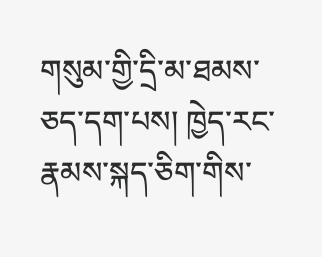གསུམ་གྱི་དྲི་མ་ཐམས་ཅད་དག་པས། ཁྱེད་རང་རྣམས་སྐད་ཅིག་གིས་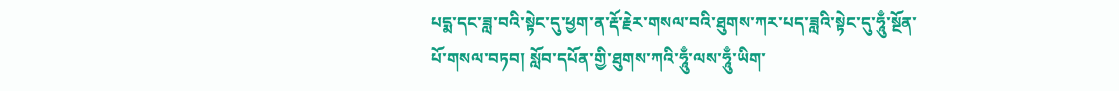པདྨ་དང་ཟླ་བའི་སྟེང་དུ་ཕྱག་ན་རྡོ་རྗེར་གསལ་བའི་ཐུགས་ཀར་པད་ཟླའི་སྟེང་དུ་ཧཱུྃ་སྔོན་པོ་གསལ་བཏབ། སློབ་དཔོན་གྱི་ཐུགས་ཀའི་ཧཱུྃ་ལས་ཧཱུྃ་ཡིག་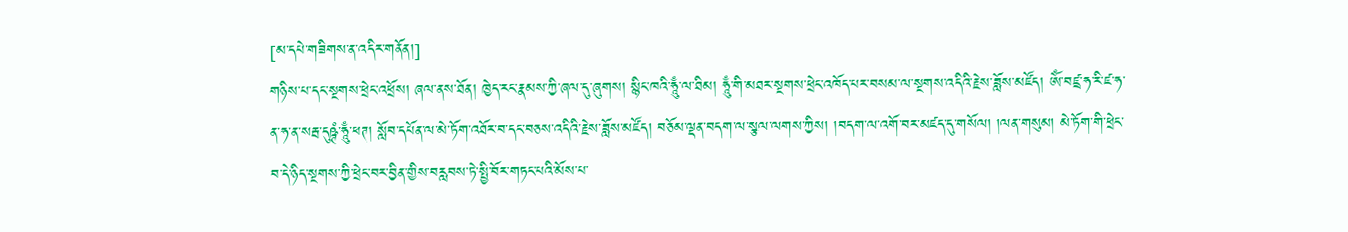[མ་དཔེ་གཟིགས་ན་འདིར་གནོན།]
གཉིས་པ་དང་སྔགས་ཕྲེང་འཕྲོས། ཞལ་ནས་ཐོན། ཁྱེད་རང་རྣམས་ཀྱི་ཞལ་དུ་ཞུགས། སྙིང་ཁའི་ཧཱུྃ་ལ་ཐིམ། ཧཱུྃ་གི་མཐར་སྔགས་ཕྲེང་འཁོད་པར་བསམ་ལ་སྔགས་འདིའི་རྗེས་ཟློས་མཛོད། ཨོཾ་བཛྲ་ཧ་རི་ཛ་ཧ་ན་ཧ་ན་སརྦ་དུཥྚཾ་ཧཱུྃ་ཕཊ། སློབ་དཔོན་ལ་མེ་ཏོག་འཐོར་བ་དང་བཅས་འདིའི་རྗེས་ཟློས་མཛོད། བཅོམ་ལྡན་བདག་ལ་སྩལ་ལགས་ཀྱིས། །བདག་ལ་འགོ་བར་མཛད་དུ་གསོལ། །ལན་གསུམ། མེ་ཏོག་གི་ཕྲེང་བ་དེ་ཉིད་སྔགས་ཀྱི་ཕྲེང་བར་བྱིན་གྱིས་བརླབས་ཏེ་སྤྱི་བོར་གཏང་པའི་མོས་པ་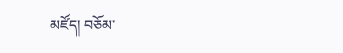མཛོད། བཅོམ་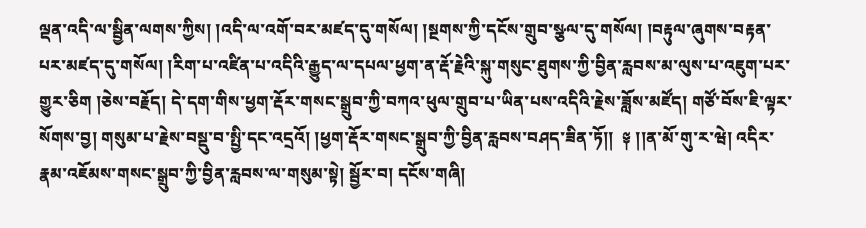ལྡན་འདི་ལ་སྦྱིན་ལགས་ཀྱིས། །འདི་ལ་འགོ་བར་མཛད་དུ་གསོལ། །སྔགས་ཀྱི་དངོས་གྲུབ་སྩལ་དུ་གསོལ། །བརྟུལ་ཞུགས་བརྟན་པར་མཛད་དུ་གསོལ། །རིག་པ་འཛིན་པ་འདིའི་རྒྱུད་ལ་དཔལ་ཕྱག་ན་རྡོ་རྗེའི་སྐུ་གསུང་ཐུགས་ཀྱི་བྱིན་རླབས་མ་ལུས་པ་འཇུག་པར་གྱུར་ཅིག །ཅེས་བརྗོད། དེ་དག་གིས་ཕྱག་རྡོར་གསང་སྒྲུབ་ཀྱི་བཀའ་ཕུལ་གྲུབ་པ་ཡིན་པས་འདིའི་རྗེས་ཟློས་མཛོད། གཙོ་བོས་ཇི་ལྟར་སོགས་བྱ། གསུམ་པ་རྗེས་བསྡུ་བ་སྤྱི་དང་འདྲའོ། །ཕྱག་རྡོར་གསང་སྒྲུབ་ཀྱི་བྱིན་རླབས་བཤད་ཟིན་ཏོ།།  ༈ །།ན་མོ་གུ་ར་ཝེ། འདིར་རྣམ་འཇོམས་གསང་སྒྲུབ་ཀྱི་བྱིན་རླབས་ལ་གསུམ་སྟེ། སྦྱོར་བ། དངོས་གཞི།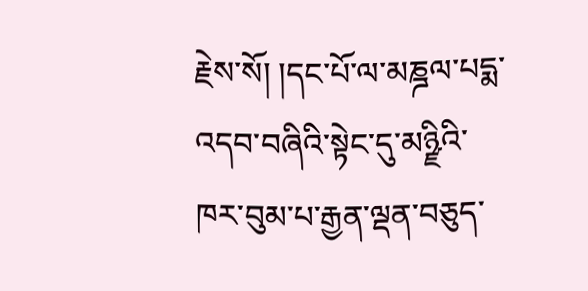རྗེས་སོ། །དང་པོ་ལ་མཎྜལ་པདྨ་འདབ་བཞིའི་སྟེང་དུ་མཉྫིའི་ཁར་བུམ་པ་རྒྱན་ལྡན་བཅུད་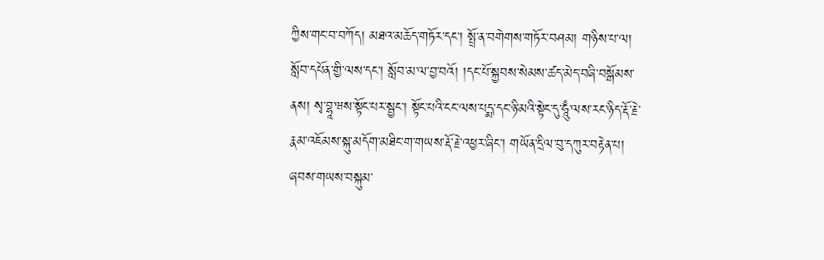ཀྱིས་གང་བ་བཀོད། མཐའ་མཆོད་གཏོར་དང་། སྤྲོ་ན་བགེགས་གཏོར་བཤམ། གཉིས་པ་ལ། སློབ་དཔོན་གྱི་ལས་དང་། སློབ་མ་ལ་བྱ་བའོ། །དང་པོ་སྐྱབས་སེམས་ཚད་མེད་བཞི་བསྒོམས་ནས། སྭ་བྷཱ་ཝས་སྟོང་པར་སྦྱང་། སྟོང་པའི་ངང་ལས་པདྨ་དང་ཉི་མའི་སྟེང་དུ་ཧཱུྃ་ལས་རང་ཉིད་རྡོ་རྗེ་རྣམ་འཇོམས་སྐུ་མདོག་མཐིང་ག་གཡས་རྡོ་རྗེ་འཕྱར་ཞིང་། གཡོན་དྲིལ་བུ་དཀུར་བརྟེན་པ། ཞབས་གཡས་བསྐུམ་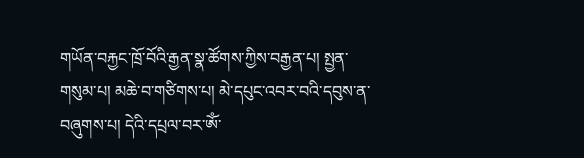གཡོན་བརྐྱང་ཁྲོ་བོའི་རྒྱན་སྣ་ཚོགས་ཀྱིས་བརྒྱན་པ། སྤྱན་གསུམ་པ། མཆེ་བ་གཙིགས་པ། མེ་དཔུང་འབར་བའི་དབུས་ན་བཞུགས་པ། དེའི་དཔྲལ་བར་ཨོཾ་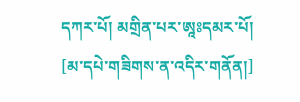དཀར་པོ། མགྲིན་པར་ཨཱཿདམར་པོ།
[མ་དཔེ་གཟིགས་ན་འདིར་གནོན།]